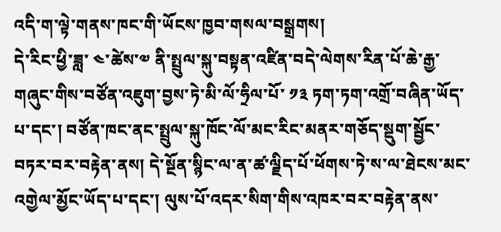འདི་ག་ལྟེ་གནས་ཁང་གི་ཡོངས་ཁྱབ་གསལ་བསྒྲགས།
དེ་རིང་ཕྱི་ཟླ་ ༤་ཚེས་༧ ནི་སྤྲུལ་སྐུ་བསྟན་འཛིན་བདེ་ལེགས་རིན་པོ་ཆེ་རྒྱ་གཞུང་གིས་བཙོན་འཇུག་བྱས་ཏེ་མི་ལོ་ཧྲིལ་པོ་ ༡༣ ཏག་ཏག་འགྲོ་བཞིན་ཡོད་པ་དང་། བཙོན་ཁང་ནང་སྤྲུལ་སྐུ་ཁོང་ལོ་མང་རིང་མནར་གཅོད་སྡུག་སྦྱོང་བཏར་བར་བརྟེན་ནས། དེ་སྔོན་སྙིང་ལ་ན་ཚ་ལྗིད་པོ་ཕོགས་ཏེ་ས་ལ་ཐེངས་མང་འགྱེལ་མྱོང་ཡོད་པ་དང་། ལུས་པོ་འདར་སིག་གིས་འཁར་བར་བརྟེན་ནས་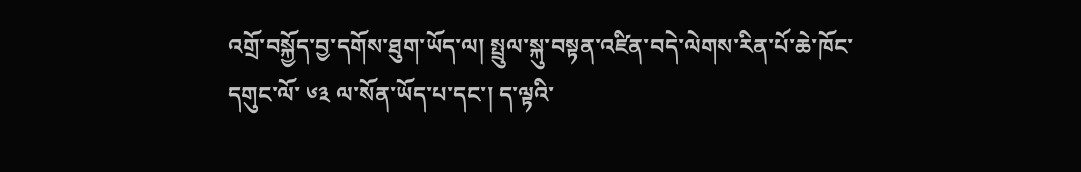འགྲོ་བསྐྱོད་བྱ་དགོས་ཐུག་ཡོད་ལ། སྤྲུལ་སྐུ་བསྟན་འཛིན་བདེ་ལེགས་རིན་པོ་ཆེ་ཁོང་དགུང་ལོ་ ༦༣ ལ་སོན་ཡོད་པ་དང་། ད་ལྟའི་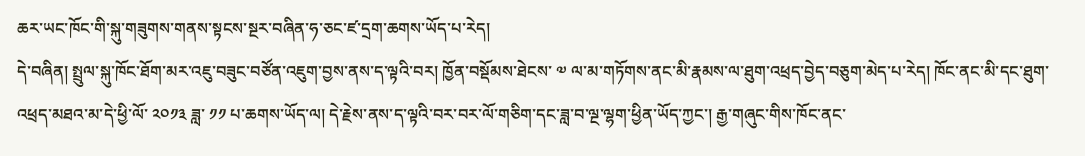ཆར་ཡང་ཁོང་གི་སྐུ་གཟུགས་གནས་སྟངས་སྔར་བཞིན་ཧ་ཅང་ཛ་དྲག་ཆགས་ཡོད་པ་རེད།
དེ་བཞིན། སྤྲུལ་སྐུ་ཁོང་ཐོག་མར་འཇུ་བཟུང་བཙོན་འཇུག་བྱས་ནས་ད་ལྟའི་བར། ཁྱོན་བསྡོམས་ཐེངས་ ༧ ལ་མ་གཏོགས་ནང་མི་རྣམས་ལ་ཐུག་འཕྲད་བྱེད་བཅུག་མེད་པ་རེད། ཁོང་ནང་མི་དང་ཐུག་འཕྲད་མཐའ་མ་དེ་ཕྱི་ལོ་ ༢༠༡༣ ཟླ་ ༡༡ པ་ཆགས་ཡོད་ལ། དེ་རྗེས་ནས་ད་ལྟའི་བར་བར་ལོ་གཅིག་དང་ཟླ་བ་ལྔ་ལྷག་ཕྱིན་ཡོད་ཀྱང་། རྒྱ་གཞུང་གིས་ཁོང་ནང་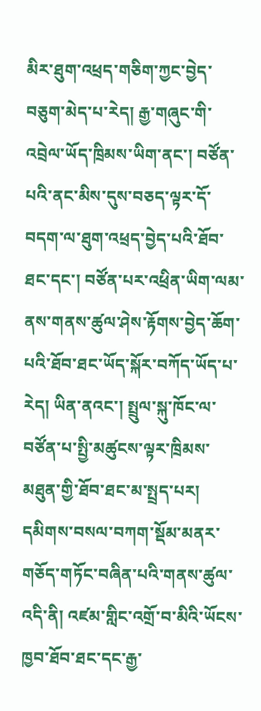མིར་ཐུག་འཕྲད་གཅིག་ཀྱང་བྱེད་བཅུག་མེད་པ་རེད། རྒྱ་གཞུང་གི་འབྲེལ་ཡོད་ཁྲིམས་ཡིག་ནང་། བཙོན་པའི་ནང་མིས་དུས་བཅད་ལྟར་དོ་བདག་ལ་ཐུག་འཕྲད་བྱེད་པའི་ཐོབ་ཐང་དང་། བཙོན་པར་འཕྲིན་ཡིག་ལམ་ནས་གནས་ཚུལ་ཤེས་རྟོགས་བྱེད་ཆོག་པའི་ཐོབ་ཐང་ཡོད་སྐོར་བཀོད་ཡོད་པ་རེད། ཡིན་ནའང་། སྤྲུལ་སྐུ་ཁོང་ལ་བཙོན་པ་སྤྱི་མཚུངས་ལྟར་ཁྲིམས་མཐུན་གྱི་ཐོབ་ཐང་མ་སྤྲད་པར། དམིགས་བསལ་བཀག་སྡོམ་མནར་གཅོད་གཏོང་བཞིན་པའི་གནས་ཚུལ་འདི་ནི། འཛམ་གླིང་འགྲོ་བ་མིའི་ཡོངས་ཁྱབ་ཐོབ་ཐང་དང་རྒྱ་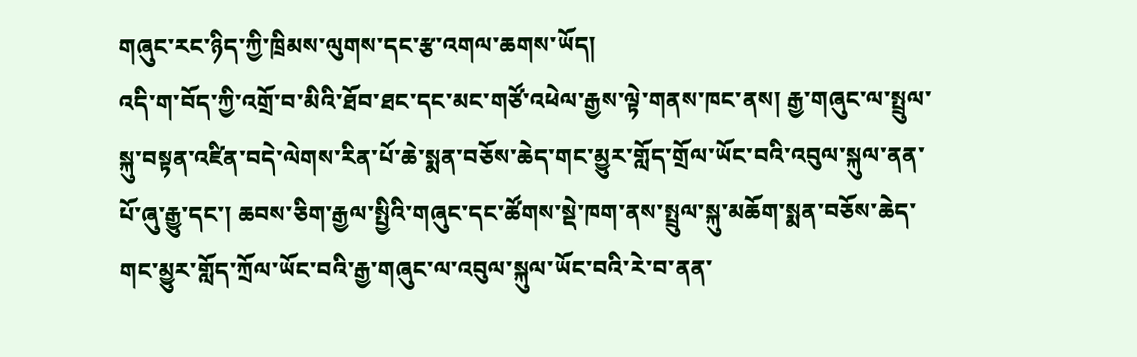གཞུང་རང་ཉིད་ཀྱི་ཁྲིམས་ལུགས་དང་རྩ་འགལ་ཆགས་ཡོད།
འདི་ག་བོད་ཀྱི་འགྲོ་བ་མིའི་ཐོབ་ཐང་དང་མང་གཙོ་འཕེལ་རྒྱས་ལྟེ་གནས་ཁང་ནས། རྒྱ་གཞུང་ལ་སྤྲུལ་སྐུ་བསྟན་འཛིན་བདེ་ལེགས་རིན་པོ་ཆེ་སྨན་བཅོས་ཆེད་གང་མྱུར་གློད་གྲོལ་ཡོང་བའི་འབུལ་སྐུལ་ནན་པོ་ཞུ་རྒྱུ་དང་། ཆབས་ཅིག་རྒྱལ་སྤྱིའི་གཞུང་དང་ཚོགས་སྡེ་ཁག་ནས་སྤྲུལ་སྐུ་མཆོག་སྨན་བཅོས་ཆེད་གང་མྱུར་གློད་ཀྲོལ་ཡོང་བའི་རྒྱ་གཞུང་ལ་འབུལ་སྐུལ་ཡོང་བའི་རེ་བ་ནན་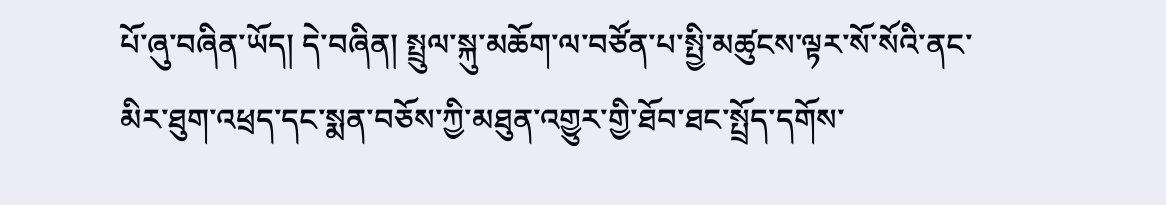པོ་ཞུ་བཞིན་ཡོད། དེ་བཞིན། སྤྲུལ་སྐུ་མཆོག་ལ་བཙོན་པ་སྤྱི་མཚུངས་ལྟར་སོ་སོའི་ནང་མིར་ཐུག་འཕྲད་དང་སྨན་བཅོས་ཀྱི་མཐུན་འགྱུར་གྱི་ཐོབ་ཐང་སྤྲོད་དགོས་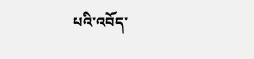པའི་འབོད་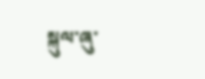སྐུལ་ཞུ་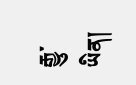རྒྱུ་ཡིན།